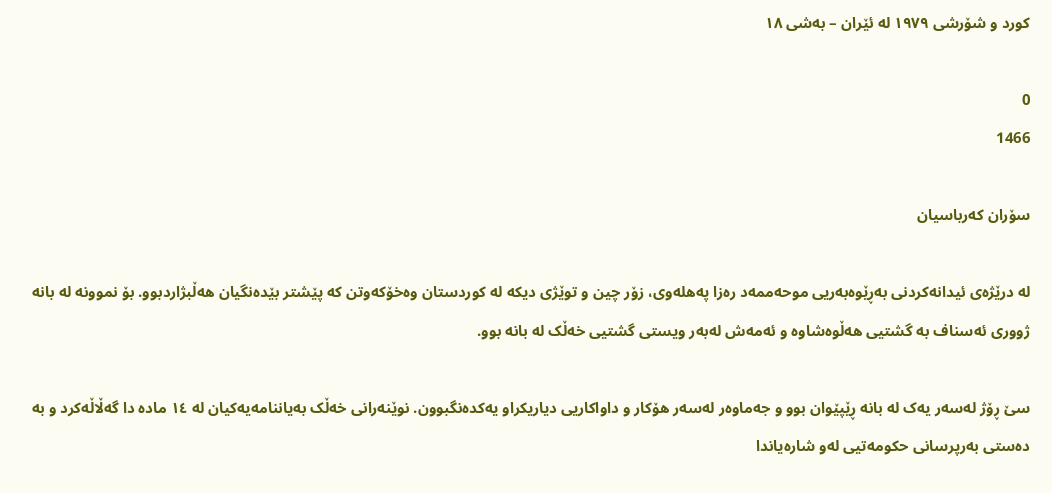کورد و شۆرشی ١٩٧٩ لە ئێران – بەشی ١٨

0
1466

سۆران کەرباسیان

لە درێژەی ئیدانەکردنی بەڕێوەبەریی موحەممەد رەزا پەهلەوی، زۆر چین و توێژی دیکە لە کوردستان وەخۆکەوتن کە پێشتر بێدەنگیان هەڵبژاردبوو. بۆ نموونە لە بانە ژووری ئەسناف بە گشتیی هەڵوەشاوە و ئەمەش لەبەر ویستی گشتیی خەڵک لە بانە بوو.

سێ ڕۆژ لەسەر یەک لە بانە ڕێپێوان بوو و جەماوەر لەسەر هۆکار و داواکاریی دیاریکراو یەکدەنگبوون. نوێنەرانی خەڵک بەیاننامەیەکیان لە ١٤ مادە دا گەڵاڵەکرد و بە دەستی بەرپرسانی حکومەتیی لەو شارەیاندا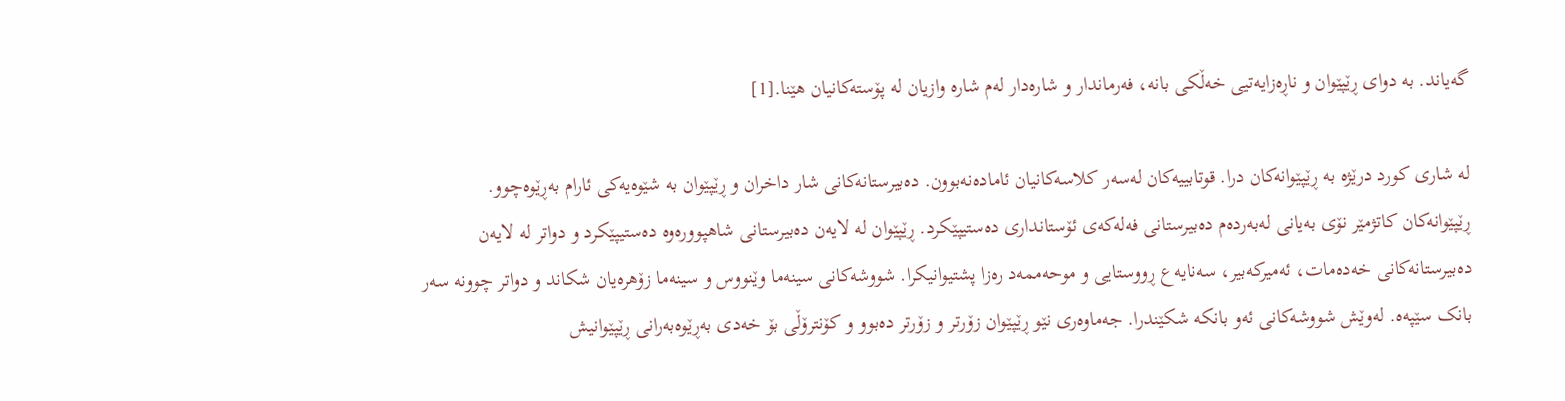گەیاند. بە دوای ڕێپێوان و ناڕەزایەتیی خەڵکی بانە، فەرماندار و شارەدار لەم شارە وازیان لە پۆستەکانیان هێنا.[1]

لە شاری کورد درێژە بە ڕێپێوانەکان درا. قوتابییەکان لەسەر کلاسەکانیان ئامادەنەبوون. دەبیرستانەکانی شار داخران و ڕێپێوان بە شێوەیەکی ئارام بەڕێوەچوو. ڕێپێوانەکان کاتژمێر نۆی بەیانی لەبەردەم دەبیرستانی فەلەکەی ئۆستانداری دەستیپێکرد. ڕێپێوان لە لایەن دەبیرستانی شاهپوورەوە دەستیپێکرد و دواتر لە لایەن دەبیرستانەکانی خەدەمات، ئەمیرکەبیر، سەنایەع ڕووستایی و موحەممەد رەزا پشتیوانیکرا. شووشەکانی سینەما وێنووس و سینەما زۆهرەیان شکاند و دواتر چوونە سەر بانک سێپەه. لەوێش شووشەکانی ئەو بانکە شکێندرا. جەماوەری نێو ڕێپێوان زۆرتر و زۆرتر دەبوو و کۆنترۆڵی بۆ خەدی بەڕێوەبەرانی ڕێپێوانیش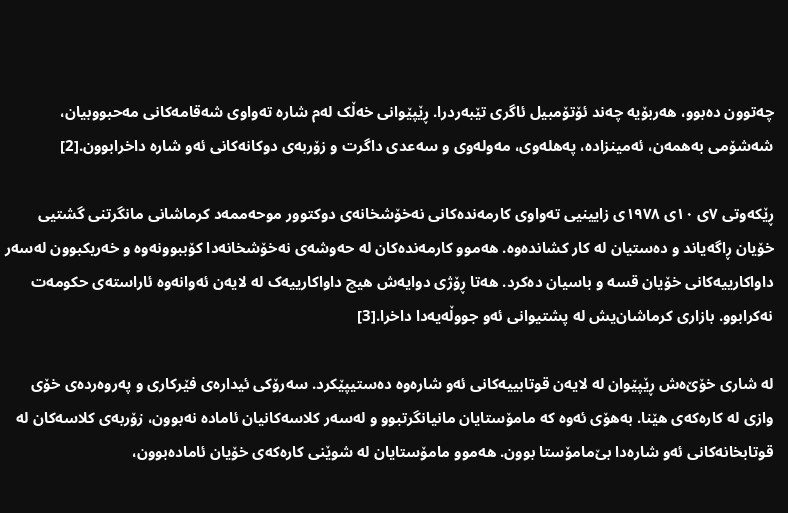چەتوون دەبوو، هەربۆیە چەند ئۆتۆمبیل ئاگری تێبەردرا. ڕێپێوانی خەڵک لەم شارە تەواوی شەقامەکانی مەحبووبیان، شەشۆمی بەهمەن، ئەمینزادە، پەهلەوی، مەولەوی و سەعدی داگرت و زۆربەی دوکانەکانی ئەو شارە داخرابوون.[2]

ڕێکەوتی ٧ی ١٠ی ١٩٧٨ی زایینیی تەواوی کارمەندەکانی نەخۆشخانەی دوکتوور موحەممەد کرماشانی مانگرتنی گشتیی خۆیان ڕاگەیاند و دەستیان لە کار کشاندەوە. هەموو کارمەندەکان لە حەوشەی نەخۆشخانەدا کۆببوونەوە و خەریکبوون لەسەر داواکارییەکانی خۆیان قسە و باسیان دەکرد. هەتا ڕۆژی دوایەش هیچ داواکارییەک لە لایەن ئەوانەوە ئاراستەی حکومەت نەکرابوو. بازاری کرماشان‌یش لە پشتیوانی ئەو جووڵەیەدا داخرا.[3]

لە شاری خۆێ‌ەش ڕێپێوان لە لایەن قوتابییەکانی ئەو شارەوە دەستیپێکرد. سەرۆکی ئیدارەی فێرکاری و پەروەردەی خۆی وازی لە کارەکەی هێنا. بەهۆی ئەوە کە مامۆستایان مانیانگرتبوو و لەسەر کلاسەکانیان ئامادە نەبوون، زۆربەی کلاسەکان لە قوتابخانەکانی ئەو شارەدا بێ‌مامۆستا بوون. هەموو مامۆستایان لە شوێنی کارەکەی خۆیان ئامادەبوون،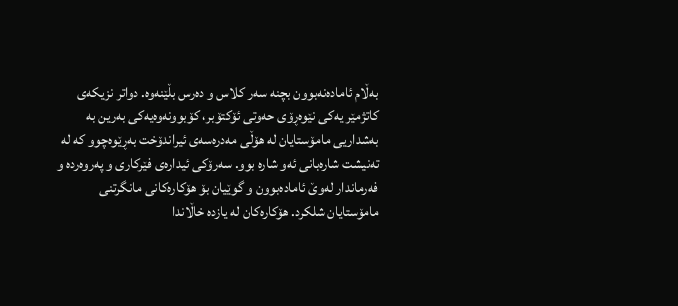بەڵام ئامادەنەبوون بچنە سەر کلاس و دەرس بڵێنەوە. دواتر نزیکەی کاتژمێر یەکی نێوەڕۆی حەوتی ئۆکتۆبر، کۆبوونەوەیەکی بەرین بە بەشداریی مامۆستایان لە هۆڵی مەدرەسەی ئیراندۆخت بەڕێوەچوو کە لە تەنیشت شارەبانی ئەو شارە بوو. سەرۆکی ئیدارەی فێرکاری و پەروەردە و فەرماندار لەوێ ئامادەبوون و گوێیان بۆ هۆکارەکانی مانگرتنی مامۆستایان شلکرد. هۆکارەکان لە یازدە خاڵاندا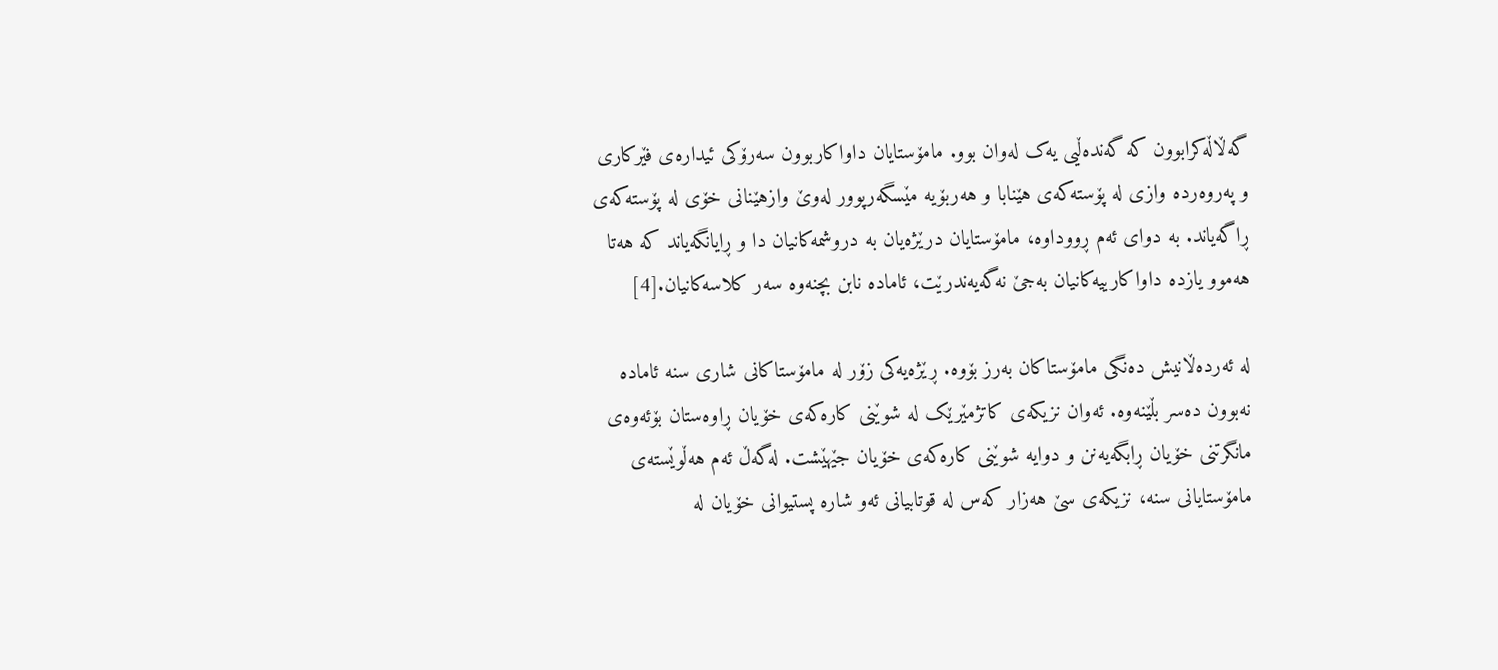گەڵاڵەکرابوون کە گەندەڵیی یەک لەوان بوو. مامۆستایان داواکاربوون سەرۆکی ئیدارەی فێرکاری و پەروەردە وازی لە پۆستەکەی هێنابا و هەربۆیە مێسگەرپوور لەوێ وازهێنانی خۆی لە پۆستەکەی ڕاگەیاند. بە دوای ئەم ڕووداوە، مامۆستایان درێژەیان بە دروشمەکانیان دا و ڕایانگەیاند کە هەتا هەموو یازدە داواکارییەکانیان بەجێ نەگەیەندرێت، ئامادە نابن بچنەوە سەر کلاسەکانیان.[4]

لە ئەردەڵانیش دەنگی مامۆستاکان بەرز بۆوە. ڕێژەیەکی زۆر لە مامۆستاکانی شاری سنە ئامادە نەبوون دەسر بڵێنەوە. ئەوان نزیکەی کاتژمێرێک لە شوێنی کارەکەی خۆیان ڕاوەستان بۆئەوەی مانگرتنی خۆیان ڕابگەیەنن و دوایە شوێنی کارەکەی خۆیان جێهێشت. لەگەڵ ئەم هەڵوێستەی مامۆستایانی سنە، نزیکەی سێ هەزار کەس لە قوتابیانی ئەو شارە پستیوانی خۆیان لە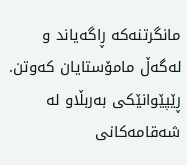مانگرتنەکە ڕاگەیاند و لەگەڵ مامۆستایان کەوتن. ڕێپێوانێکی بەربڵاو لە شەقامەکانی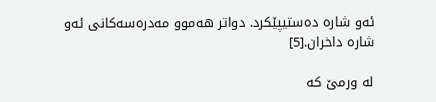ئەو شارە دەستیپێکرد. دواتر هەموو مەدرەسەکانی ئەو شارە داخران.[5]

لە ورمێ کە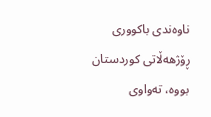ناوەندی باکووری ڕۆژهەڵاتی کوردستان بووە، تەواوی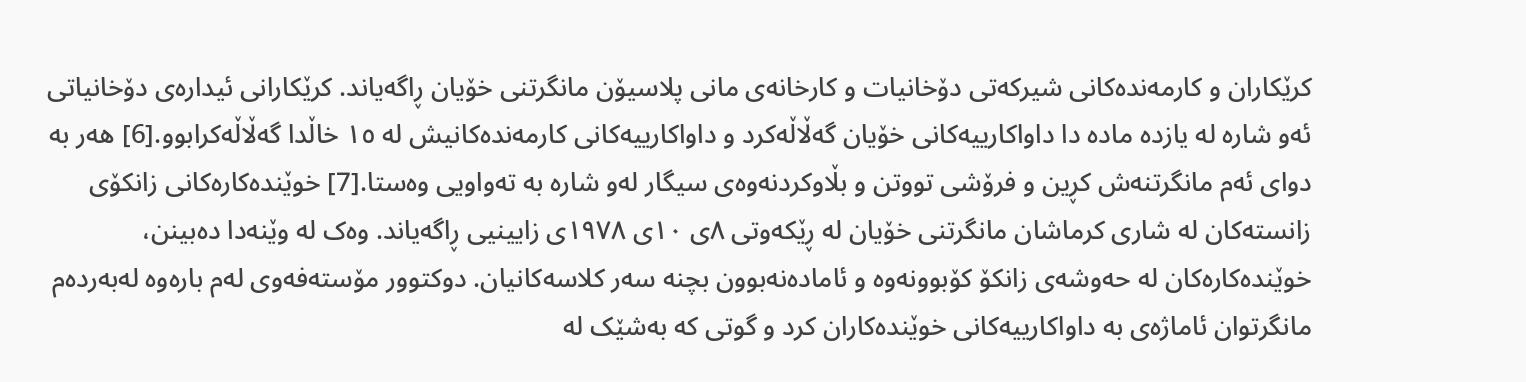کرێکاران و کارمەندەکانی شیرکەتی دۆخانیات و کارخانەی مانی پلاسیۆن مانگرتنی خۆیان ڕاگەیاند. کرێکارانی ئیدارەی دۆخانیاتی ئەو شارە لە یازدە مادە دا داواکارییەکانی خۆیان گەڵاڵەکرد و داواکارییەکانی کارمەندەکانیش لە ١٥ خاڵدا گەڵاڵەکرابوو.[6] هەر بە دوای ئەم مانگرتنەش کڕین و فرۆشی تووتن و بڵاوکردنەوەی سیگار لەو شارە بە تەواویی وەستا.[7] خوێندەکارەکانی زانکۆی زانستەکان لە شاری کرماشان مانگرتنی خۆیان لە ڕێکەوتی ٨ی ١٠ی ١٩٧٨ی زایینیی ڕاگەیاند. وەک لە وێنەدا دەبینن، خوێندەکارەکان لە حەوشەی زانکۆ کۆبوونەوە و ئامادەنەبوون بچنە سەر کلاسەکانیان. دوکتوور مۆستەفەوی لەم بارەوە لەبەردەم مانگرتوان ئاماژەی بە داواکارییەکانی خوێندەکاران کرد و گوتی کە بەشێک لە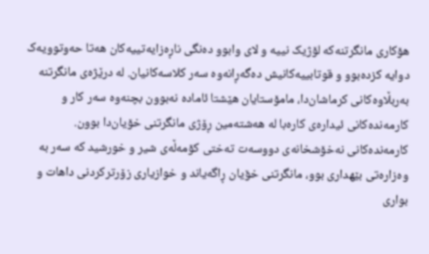هۆکاری مانگرتنەکە لۆژیک نییە و لای وابوو دەنگی ناڕەزایەتییەکان هەتا حەوتوویەک دوایە کزدەبوو و قوتابییەکانیش دەگەڕانەوە سەر کلاسەکانیان. لە درێژەی مانگرتنە بەربڵاوەکانی کرماشان‌دا، مامۆستایان هێشتا ئامادە نەبوون بچنەوە سەر کار و کارمەندەکانی ئیدارەی کارەبا لە هەشتەمین ڕۆژی مانگرتنی خۆیان‌دا بوون. کارمەندەکانی نەخۆشخانەی دووسەت تەختی کۆمەڵەی شیر و خورشید کە سەر بە وەزارەتی بێهداری بوو، مانگرتنی خۆیان ڕاگەیاند و خوازیاری زۆرترکردنی داهات و بواری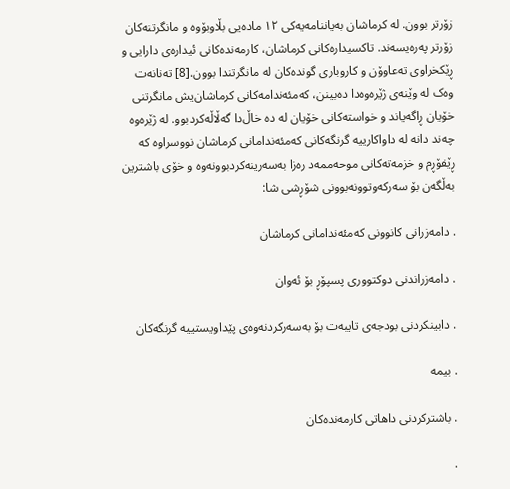زۆرتر بوون. لە کرماشان بەیاننامەیەکی ١٢ مادەیی بڵاوبۆوە و مانگرتنەکان زۆرتر پەرەیسەند. تاکسیدارەکانی کرماشان، کارمەندەکانی ئیدارەی دارایی و ڕێکخراوی تەعاوۆن و کاروباری گوندەکان لە مانگرتندا بوون.[8] تەنانەت وەک لە وێنەی ژێرەوەدا دەبینن، کەمئەندامەکانی کرماشان‌یش مانگرتنی خۆیان ڕاگەیاند و خواستەکانی خۆیان لە دە خاڵ‌دا گەڵاڵەکردبوو. لە ژێرەوە چەند دانە لە داواکارییە گرنگەکانی کەمئەندامانی کرماشان نووسراوە کە ڕێفۆڕم و خزمەتەکانی موحەممەد رەزا بەسەرینەکردبوونەوە و خۆی باشترین بەڵگەن بۆ سەرکەوتوونەبوونی شۆڕشی شا:

. دامەزرانی کانوونی کەمئەندامانی کرماشان

. دامەزراندنی دوکتووری پسپۆڕ بۆ ئەوان

. دابینکردنی بودجەی تایبەت بۆ بەسەرکردنەوەی پێداویستییە گرنگەکان

. بیمە

. باشترکردنی داهاتی کارمەندەکان

.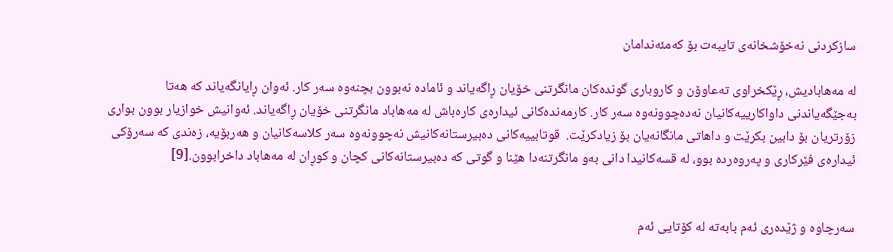سازکردنی نەخۆشخانەی تایبەت بۆ کەمئەندامان

لە مەهابادیش، ڕێکخراوی تەعاوۆن و کاروباری گوندەکان مانگرتنی خۆیان ڕاگەیاند و ئامادە نەبوون بچنەوە سەر کار. ئەوان ڕایانگەیاند کە هەتا بەجێگەیاندنی داواکارییەکانیان نەدەچوونەوە سەر کار. کارمەندەکانی ئیدارەی کارەباش لە مەهاباد مانگرتنی خۆیان ڕاگەیاند. ئەوانیش خوازیار بوون بواری زۆرتریان بۆ دابین بکرێت و داهاتی مانگانەیان بۆ زیادکرێت.  قوتابییەکانی دەبیرستانەکانیش نەچوونەوە سەر کلاسەکانیان و هەربۆیە، زەندی کە سەرۆکی ئیدارەی فێرکاری و پەروەردە بوو، لە قسەکانیدا دانی بەو مانگرتنەدا هێنا و گوتی کە دەبیرستانەکانی کچان و کوڕان لە مەهاباد داخرابوون.[9]


سەرچاوە و ژێدەری ئەم بابەتە لە کۆتایی ئەم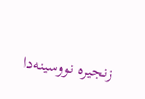زنجیرە نووسینەدا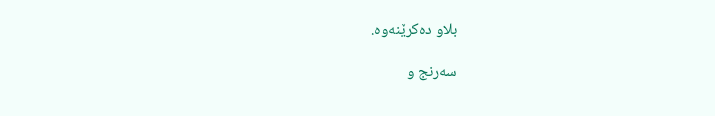بلاو دەکرێنەوە.

سه‌رنج و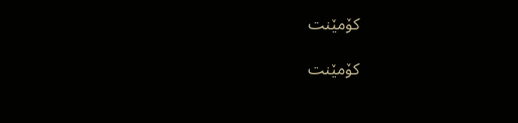كۆمێنت

كۆمێنت